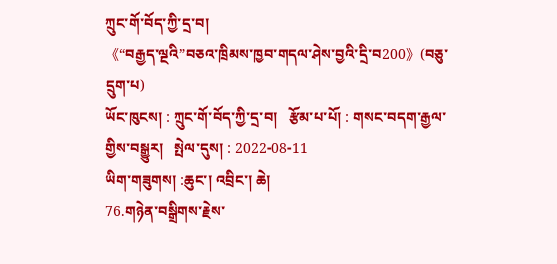ཀྲུང་གོ་བོད་ཀྱི་དྲ་བ།
《“བརྒྱད་ལྔའི”བཅའ་ཁྲིམས་ཁྱབ་གདལ་ཤེས་བྱའི་དྲི་བ200》(བཅུ་དྲུག་པ)
ཡོང་ཁུངས། : ཀྲུང་གོ་བོད་ཀྱི་དྲ་བ།   རྩོམ་པ་པོ། : གསང་བདག་རྒྱལ་གྱིས་བསྒྱུར།   སྤེལ་དུས། : 2022-08-11
ཡིག་གཟུགས། :ཆུང་། འབྲིང་། ཆེ།
76.གཉེན་བསྒྲིགས་རྗེས་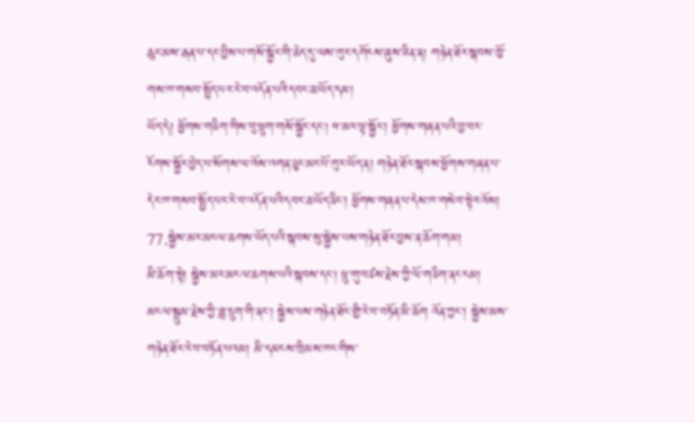ཆུང་མས་རྒན་པ་དང་བྱིས་པ་གསོ་སྐྱོང་གི་ཆེད་དུ་ལས་ཁུར་དགོངས་ཞུས་ཟིན་ན། གཉེན་ཐོར་སྐབས་ཁྱོ་གས་ཁ་གསབ་སྤྲོད་པར་རེ་བ་འདོན་པའི་དབང་ཆ་ཡོད་དམ།
ཡོད་དེ། ཕྱོགས་གཅིག་གིས་བུ་ཕྲུག་གསོ་སྐྱོང་དང་། ཕ་མར་ལྟ་སྐྱོང་། ཕྱོགས་གཞན་པའི་བྱ་བར་རོགས་སྐྱོར་བྱེད་པ་སོགས་ལ་འོས་འགན་ཅུང་མང་པོ་ཁུར་ཡོད་ན། གཉེན་ཐོར་སྐབས་ཕྱོགས་གཞན་པ་དེར་ཁ་གསབ་སྤྱོད་པར་རེ་བ་འདོན་པའི་དབང་ཆ་ཡོད་ཅིང་། ཕྱོགས་གཞན་པ་དེས་ཁ་གསེབ་སྟེར་འོས།
77.སྐྱེས་མར་མངལ་ཆགས་ཡོད་པའི་སྐབས་སུ་སྐྱེས་པས་གཉེན་ཐོར་བྱས་ན་ཆོག་གམ།
མི་ཆོག་སྟེ། སྐྱེས་མར་མངལ་ཆགས་པའི་སྐབས་དང་། ཕྲུ་གུ་བཙས་རྗེས་ཀྱི་ལོ་གཅིག་ནང་ངམ། མངལ་སྦྲུམ་རྗེས་ཀྱི་ཟླ་དྲུག་གི་ནང་། སྐྱེས་པས་གཉེན་ཐོར་གྱི་རེ་བ་བཏོན་མི་ཆོག འོན་ཀྱང་། སྐྱེས་མས་གཉེན་ཐོར་རེ་བ་བཏོན་པའམ། མི་དམངས་ཁྲིམས་ཁང་གིས་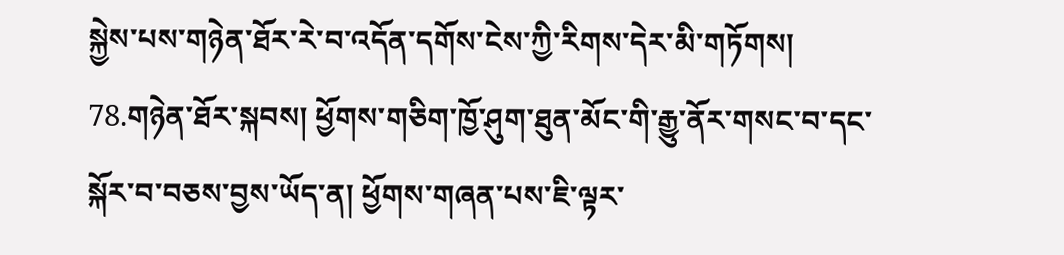སྐྱེས་པས་གཉེན་ཐོར་རེ་བ་འདོན་དགོས་ངེས་ཀྱི་རིགས་དེར་མི་གཏོགས།
78.གཉེན་ཐོར་སྐབས། ཕྱོགས་གཅིག་ཁྱོ་ཤུག་ཐུན་མོང་གི་རྒྱུ་ནོར་གསང་བ་དང་སྐོར་བ་བཅས་བྱས་ཡོད་ན། ཕྱོགས་གཞན་པས་ཇི་ལྟར་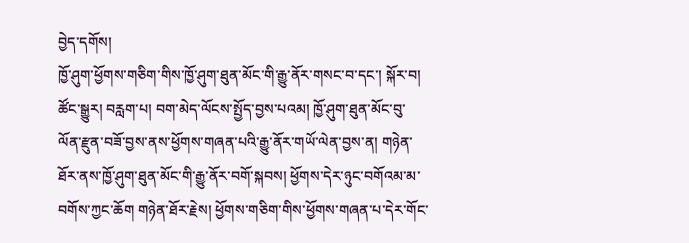བྱེད་དགོས།
ཁྱོ་ཤུག་ཕྱོགས་གཅིག་གིས་ཁྱོ་ཤུག་ཐུན་མོང་གི་རྒྱུ་ནོར་གསང་བ་དང་། སྐོར་བ། ཚོང་སྒྱུར། བརླག་པ། བག་མེད་ལོངས་སྤྱོད་བྱས་པའམ། ཁྱོ་ཤུག་ཐུན་མོང་བུ་ལོན་རྫུན་བཟོ་བྱས་ནས་ཕྱོགས་གཞན་པའི་རྒྱུ་ནོར་གཡོ་ལེན་བྱས་ན། གཉེན་ཐོར་ནས་ཁྱོ་ཤུག་ཐུན་མོང་གི་རྒྱུ་ནོར་བགོ་སྐབས། ཕྱོགས་དེར་ཉུང་བགོའམ་མ་བགོས་ཀྱང་ཆོག གཉེན་ཐོར་རྗེས། ཕྱོགས་གཅིག་གིས་ཕྱོགས་གཞན་པ་དེར་གོང་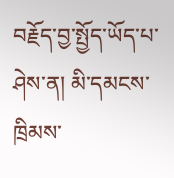བརྗོད་བྱ་སྤྱོད་ཡོད་པ་ཤེས་ན། མི་དམངས་ཁྲིམས་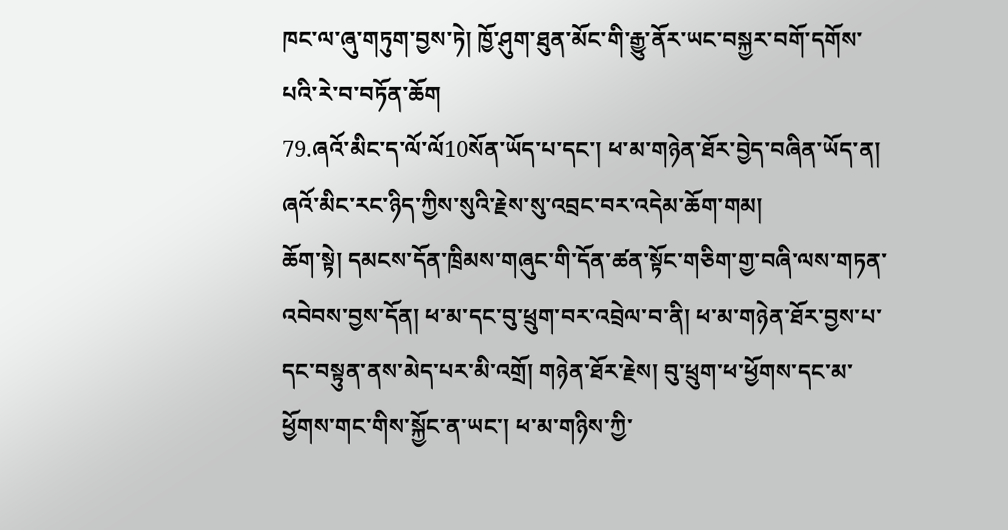ཁང་ལ་ཞུ་གཏུག་བྱས་ཏེ། ཁྱོ་ཤུག་ཐུན་མོང་གི་རྒྱུ་ནོར་ཡང་བསྐྱར་བགོ་དགོས་པའི་རེ་བ་བཏོན་ཆོག
79.ཞའོ་མིང་ད་ལོ་ལོ10སོན་ཡོད་པ་དང་། ཕ་མ་གཉེན་ཐོར་བྱེད་བཞིན་ཡོད་ན། ཞའོ་མིང་རང་ཉིད་ཀྱིས་སུའི་རྗེས་སུ་འབྲང་བར་འདེམ་ཆོག་གམ།
ཆོག་སྟེ། དམངས་དོན་ཁྲིམས་གཞུང་གི་དོན་ཚན་སྟོང་གཅིག་གྱ་བཞི་ལས་གཏན་འབེབས་བྱས་དོན། ཕ་མ་དང་བུ་ཕྲུག་བར་འབྲེལ་བ་ནི། ཕ་མ་གཉེན་ཐོར་བྱས་པ་དང་བསྟུན་ནས་མེད་པར་མི་འགྲོ། གཉེན་ཐོར་རྗེས། བུ་ཕྲུག་ཕ་ཕྱོགས་དང་མ་ཕྱོགས་གང་གིས་སྐྱོང་ན་ཡང་། ཕ་མ་གཉིས་ཀྱི་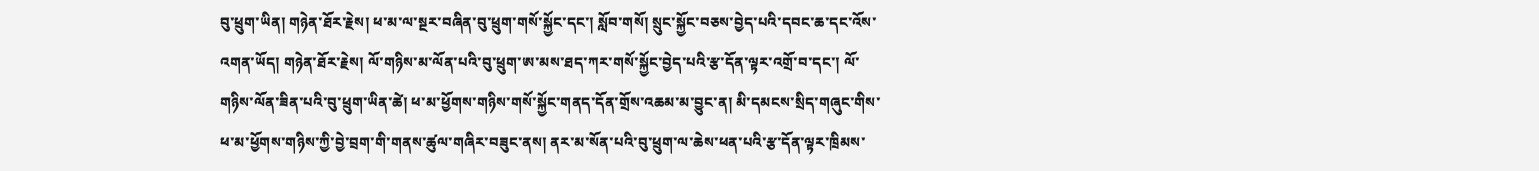བུ་ཕྲུག་ཡིན། གཉེན་ཐོར་རྗེས། ཕ་མ་ལ་སྔར་བཞིན་བུ་ཕྲུག་གསོ་སྐྱོང་དང་། སློབ་གསོ། སྲུང་སྐྱོང་བཅས་བྱེད་པའི་དབང་ཆ་དང་འོས་འགན་ཡོད། གཉེན་ཐོར་རྗེས། ལོ་གཉིས་མ་ལོན་པའི་བུ་ཕྲུག་ཨ་མས་ཐད་ཀར་གསོ་སྐྱོང་བྱེད་པའི་རྩ་དོན་ལྟར་འགྲོ་བ་དང་། ལོ་གཉིས་ལོན་ཟིན་པའི་བུ་ཕྲུག་ཡིན་ཚེ། ཕ་མ་ཕྱོགས་གཉིས་གསོ་སྐྱོང་གནད་དོན་གྲོས་འཆམ་མ་བྱུང་ན། མི་དམངས་སྲིད་གཞུང་གིས་ཕ་མ་ཕྱོགས་གཉིས་ཀྱི་བྱེ་བྲག་གི་གནས་ཚུལ་གཞིར་བཟུང་ནས། ནར་མ་སོན་པའི་བུ་ཕྲུག་ལ་ཆེས་ཕན་པའི་རྩ་དོན་ལྟར་ཁྲིམས་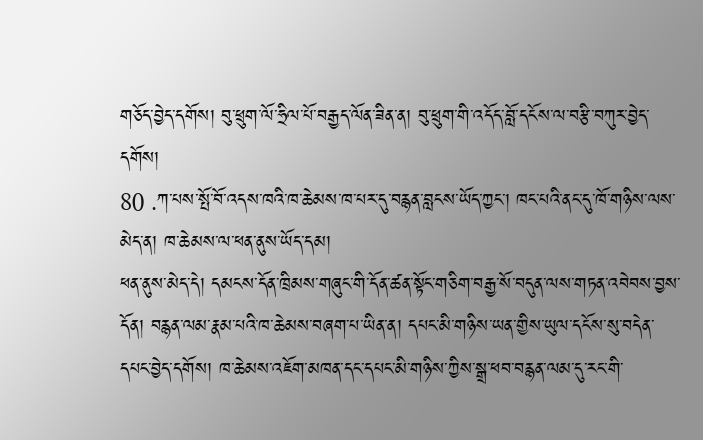གཅོད་བྱེད་དགོས། བུ་ཕྲུག་ལོ་ཧྲིལ་པོ་བརྒྱད་ལོན་ཟིན་ན། བུ་ཕྲུག་གི་འདོད་བློ་དངོས་ལ་བརྩི་བཀུར་བྱེད་དགོས།
80 .ཀ་པས་སྤོ་བོ་འདས་ཁའི་ཁ་ཆེམས་ཁ་པར་དུ་བརྙན་བླངས་ཡོད་ཀྱང་། ཁང་པའི་ནང་དུ་ཁོ་གཉིས་ལས་མེད་ན། ཁ་ཆེམས་ལ་ཕན་ནུས་ཡོད་དམ།
ཕན་ནུས་མེད་དེ། དམངས་དོན་ཁྲིམས་གཞུང་གི་དོན་ཚན་སྟོང་གཅིག་བརྒྱ་སོ་བདུན་ལས་གཏན་འབེབས་བྱས་དོན། བརྙན་ལམ་རྣམ་པའི་ཁ་ཆེམས་བཞག་པ་ཡིན་ན། དཔང་མི་གཉིས་ཡན་གྱིས་ཡུལ་དངོས་སུ་བདེན་དཔང་བྱེད་དགོས། ཁ་ཆེམས་འཇོག་མཁན་དང་དཔང་མི་གཉིས་ཀྱིས་སྒྲ་ཕབ་བརྙན་ལམ་དུ་རང་གི་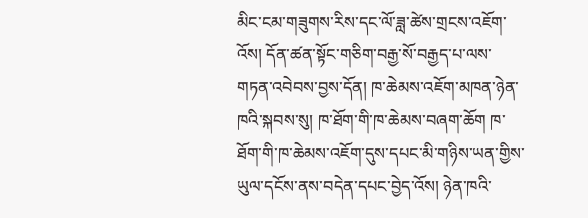མིང་ངམ་གཟུགས་རིས་དང་ལོ་ཟླ་ཚེས་གྲངས་འཇོག་འོས། དོན་ཚན་སྟོང་གཅིག་བརྒྱ་སོ་བརྒྱད་པ་ལས་གཏན་འབེབས་བྱས་དོན། ཁ་ཆེམས་འཇོག་མཁན་ཉེན་ཁའི་སྐབས་སུ། ཁ་ཐོག་གི་ཁ་ཆེམས་བཞག་ཆོག ཁ་ཐོག་གི་ཁ་ཆེམས་འཇོག་དུས་དཔང་མི་གཉིས་ཡན་གྱིས་ཡུལ་དངོས་ནས་བདེན་དཔང་བྱེད་འོས། ཉེན་ཁའི་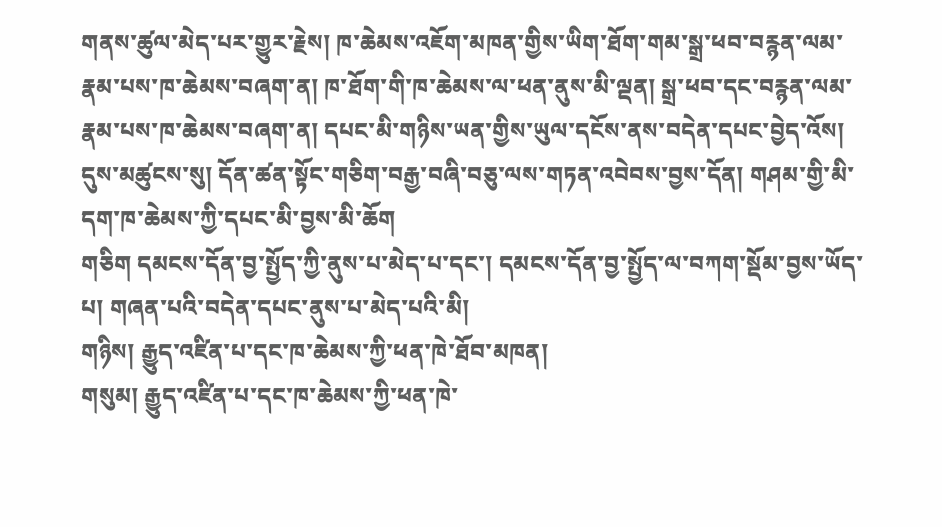གནས་ཚུལ་མེད་པར་གྱུར་རྗེས། ཁ་ཆེམས་འཇོག་མཁན་གྱིས་ཡིག་ཐོག་གམ་སྒྲ་ཕབ་བརྙན་ལམ་རྣམ་པས་ཁ་ཆེམས་བཞག་ན། ཁ་ཐོག་གི་ཁ་ཆེམས་ལ་ཕན་ནུས་མི་ལྡན། སྒྲ་ཕབ་དང་བརྙན་ལམ་རྣམ་པས་ཁ་ཆེམས་བཞག་ན། དཔང་མི་གཉིས་ཡན་གྱིས་ཡུལ་དངོས་ནས་བདེན་དཔང་བྱེད་འོས།
དུས་མཚུངས་སུ། དོན་ཚན་སྟོང་གཅིག་བརྒྱ་བཞི་བཅུ་ལས་གཏན་འབེབས་བྱས་དོན། གཤམ་གྱི་མི་དག་ཁ་ཆེམས་ཀྱི་དཔང་མི་བྱས་མི་ཆོག
གཅིག དམངས་དོན་བྱ་སྤྱོད་ཀྱི་ནུས་པ་མེད་པ་དང་། དམངས་དོན་བྱ་སྤྱོད་ལ་བཀག་སྡོམ་བྱས་ཡོད་པ། གཞན་པའི་བདེན་དཔང་ནུས་པ་མེད་པའི་མི།
གཉིས། རྒྱུད་འཛིན་པ་དང་ཁ་ཆེམས་ཀྱི་ཕན་ཁེ་ཐོབ་མཁན།
གསུམ། རྒྱུད་འཛིན་པ་དང་ཁ་ཆེམས་ཀྱི་ཕན་ཁེ་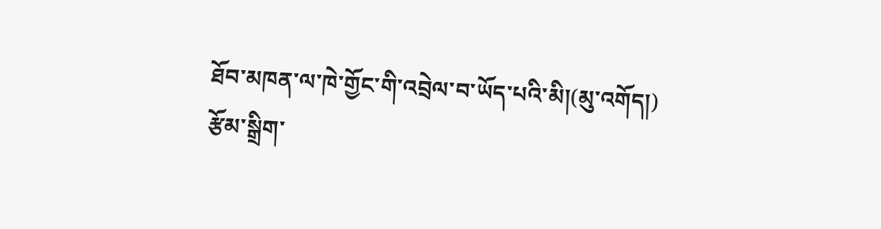ཐོབ་མཁན་ལ་ཁེ་གྱོང་གི་འབྲེལ་བ་ཡོད་པའི་མི།(མུ་འགོད།)
རྩོམ་སྒྲིག་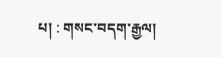པ། : གསང་བདག་རྒྱལ།